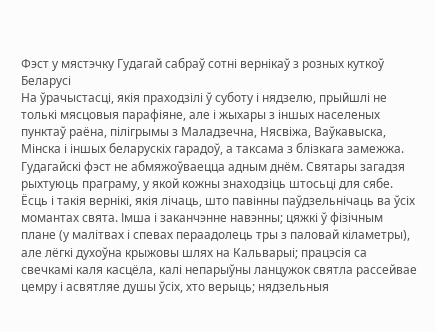Фэст у мястэчку Гудагай сабраў сотні вернікаў з розных куткоў Беларусі
На ўрачыстасці, якія праходзілі ў суботу і нядзелю, прыйшлі не толькі мясцовыя парафіяне, але і жыхары з іншых населеных пунктаў раёна, пілігрымы з Маладзечна, Нясвіжа, Ваўкавыска, Мінска і іншых беларускіх гарадоў, а таксама з блізкага замежжа.
Гудагайскі фэст не абмяжоўваецца адным днём. Святары загадзя рыхтуюць праграму, у якой кожны знаходзіць штосьці для сябе. Ёсць і такія вернікі, якія лічаць, што павінны паўдзельнічаць ва ўсіх момантах свята. Імша і заканчэнне навэнны; цяжкі ў фізічным плане (у малітвах і спевах пераадолець тры з паловай кіламетры), але лёгкі духоўна крыжовы шлях на Кальварыі; працэсія са свечкамі каля касцёла, калі непарыўны ланцужок святла рассейвае цемру і асвятляе душы ўсіх, хто верыць; нядзельныя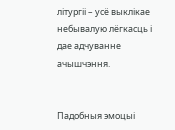літургіі – усё выклікае небывалую лёгкасць і дае адчуванне ачышчэння.


Падобныя эмоцыі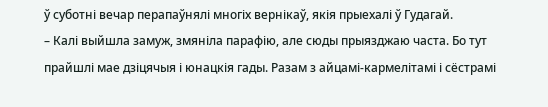ў суботні вечар перапаўнялі многіх вернікаў, якія прыехалі ў Гудагай.
– Калі выйшла замуж, змяніла парафію, але сюды прыязджаю часта. Бо тут прайшлі мае дзіцячыя і юнацкія гады. Разам з айцамі-кармелітамі і сёстрамі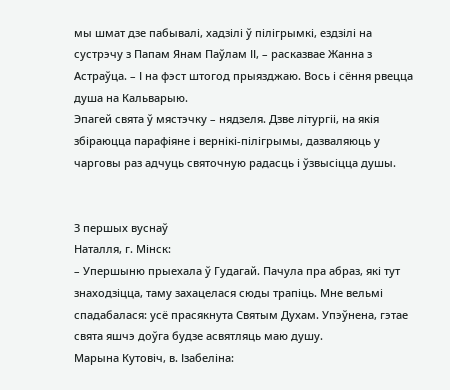мы шмат дзе пабывалі, хадзілі ў пілігрымкі, ездзілі на сустрэчу з Папам Янам Паўлам ІІ, – расказвае Жанна з Астраўца. – І на фэст штогод прыязджаю. Вось і сёння рвецца душа на Кальварыю.
Эпагей свята ў мястэчку – нядзеля. Дзве літургіі, на якія збіраюцца парафіяне і вернікі-пілігрымы, дазваляюць у чарговы раз адчуць святочную радасць і ўзвысіцца душы.


З першых вуснаў
Наталля, г. Мінск:
– Упершыню прыехала ў Гудагай. Пачула пра абраз, які тут знаходзіцца, таму захацелася сюды трапіць. Мне вельмі спадабалася: усё прасякнута Святым Духам. Упэўнена, гэтае свята яшчэ доўга будзе асвятляць маю душу.
Марына Кутовіч, в. Ізабеліна: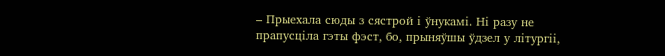– Прыехала сюды з сястрой і ўнукамі. Ні разу не прапусціла гэты фэст, бо, прыняўшы ўдзел у літургіі,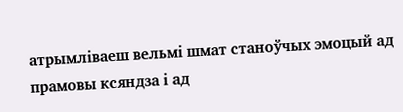атрымліваеш вельмі шмат станоўчых эмоцый ад прамовы ксяндза і ад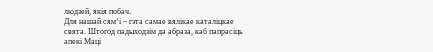людзей, якія побач.
Для нашай сям’і – гэта самае вялікае каталіцкае свята. Штогод падыходзім да абраза, каб папрасіць апекі Маці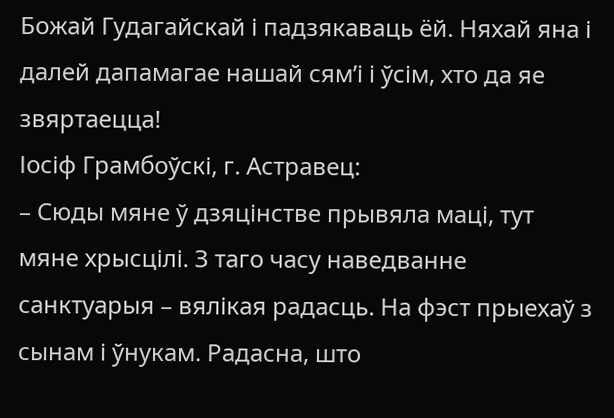Божай Гудагайскай і падзякаваць ёй. Няхай яна і далей дапамагае нашай сям’і і ўсім, хто да яе звяртаецца!
Іосіф Грамбоўскі, г. Астравец:
– Сюды мяне ў дзяцінстве прывяла маці, тут мяне хрысцілі. З таго часу наведванне санктуарыя – вялікая радасць. На фэст прыехаў з сынам і ўнукам. Радасна, што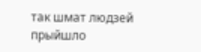так шмат людзей прыйшло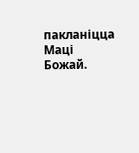пакланіцца Маці Божай.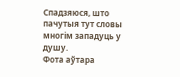Спадзяюся, што пачутыя тут словы многім западуць у душу.
Фота аўтара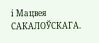і Мацвея САКАЛОЎСКАГА.